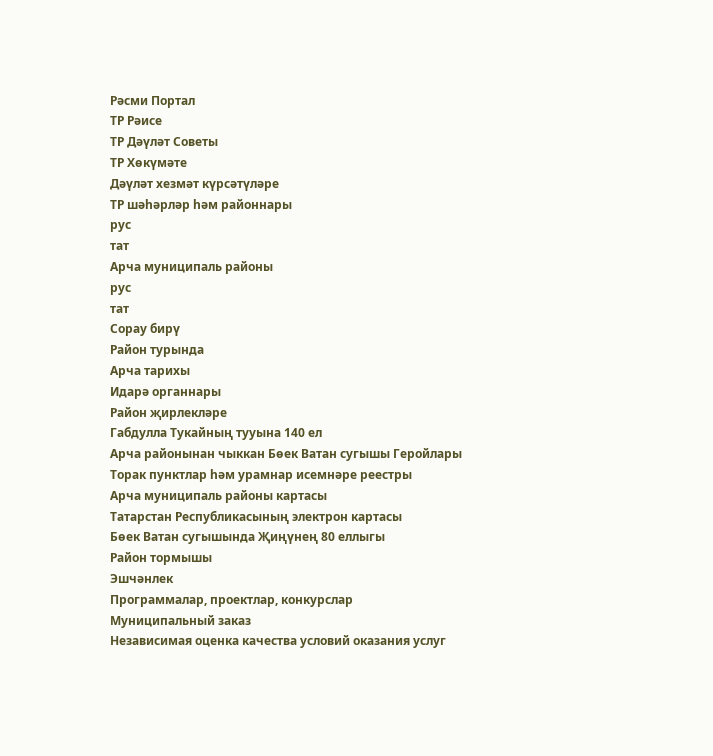Рәсми Портал
ТР Рәисе
ТР Дәүләт Советы
ТР Хөкүмәте
Дәүләт хезмәт күрсәтүләре
ТР шәһәрләр һәм районнары
рус
тат
Арча муниципаль районы
рус
тат
Сорау бирү
Район турында
Арча тарихы
Идарә органнары
Район җирлекләре
Габдулла Тукайның тууына 140 ел
Арча районынан чыккан Бөек Ватан сугышы Геройлары
Торак пунктлар һәм урамнар исемнәре реестры
Арча муниципаль районы картасы
Татарстан Республикасының электрон картасы
Бөек Ватан сугышында Җиңүнең 80 еллыгы
Район тормышы
Эшчәнлек
Программалар, проектлар, конкурслар
Муниципальный заказ
Независимая оценка качества условий оказания услуг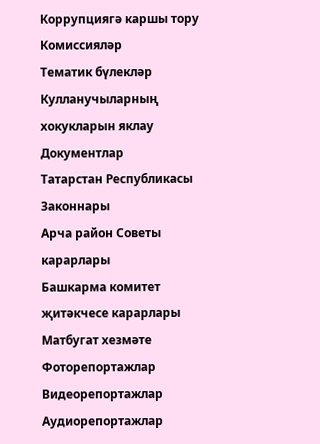Коррупциягә каршы тору
Комиссияләр
Тематик бүлекләр
Кулланучыларның хокукларын яклау
Документлар
Татарстан Республикасы Законнары
Арча район Советы карарлары
Башкарма комитет җитәкчесе карарлары
Матбугат хезмәте
Фоторепортажлар
Видеорепортажлар
Аудиорепортажлар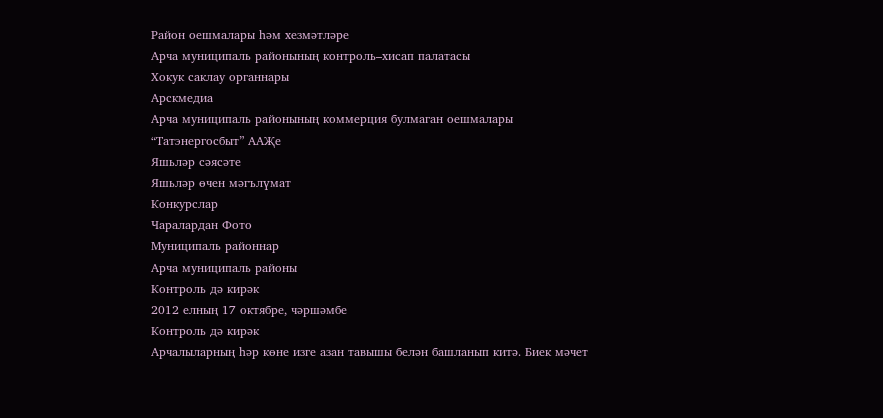Район оешмалары һәм хезмәтләре
Арча муниципаль районының контроль–хисап палатасы
Хокук саклау органнары
Арскмедиа
Арча муниципаль районының коммерция булмаган оешмалары
“Татэнергосбыт” ААҖе
Яшьләр сәясәте
Яшьләр өчен мәгълүмат
Конкурслар
Чаралардан Фото
Муниципаль районнар
Арча муниципаль районы
Контроль дә кирәк
2012 елның 17 октябре, чәршәмбе
Контроль дә кирәк
Арчалыларның һәр көне изге азан тавышы белән башланып китә. Биек мәчет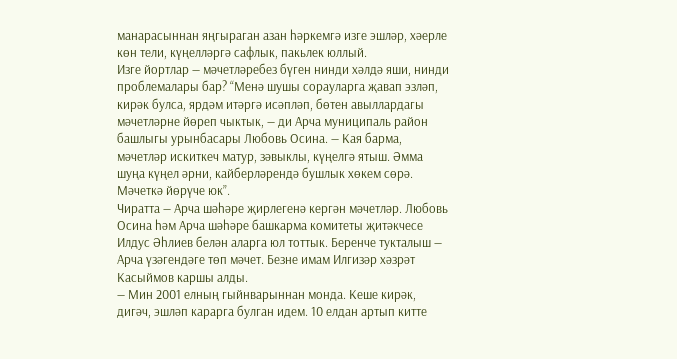манарасыннан яңгыраган азан һәркемгә изге эшләр, хәерле көн тели, күңелләргә сафлык, пакьлек юллый.
Изге йортлар — мәчетләребез бүген нинди хәлдә яши, нинди проблемалары бар? “Менә шушы сорауларга җавап эзләп, кирәк булса, ярдәм итәргә исәпләп, бөтен авыллардагы мәчетләрне йөреп чыктык, — ди Арча муниципаль район башлыгы урынбасары Любовь Осина. — Кая барма, мәчетләр искиткеч матур, зәвыклы, күңелгә ятыш. Әмма шуңа күңел әрни, кайберләрендә бушлык хөкем сөрә. Мәчеткә йөрүче юк”.
Чиратта — Арча шәһәре җирлегенә кергән мәчетләр. Любовь Осина һәм Арча шәһәре башкарма комитеты җитәкчесе Илдус Әһлиев белән аларга юл тоттык. Беренче тукталыш — Арча үзәгендәге төп мәчет. Безне имам Илгизәр хәзрәт Касыймов каршы алды.
— Мин 2001 елның гыйнварыннан монда. Кеше кирәк, дигәч, эшләп карарга булган идем. 10 елдан артып китте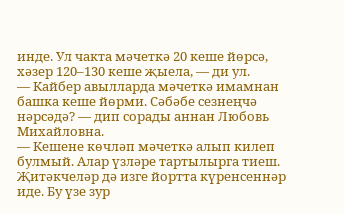инде. Ул чакта мәчеткә 20 кеше йөрсә, хәзер 120–130 кеше җыела, — ди ул.
— Кайбер авылларда мәчеткә имамнан башка кеше йөрми. Сәбәбе сезнеңчә нәрсәдә? — дип сорады аннан Любовь Михайловна.
— Кешене көчләп мәчеткә алып килеп булмый. Алар үзләре тартылырга тиеш. Җитәкчеләр дә изге йортта күренсеннәр иде. Бу үзе зур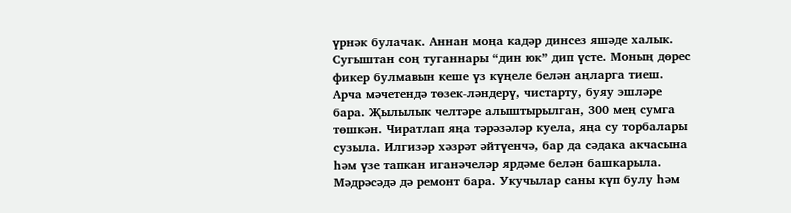үрнәк булачак. Аннан моңа кадәр динсез яшәде халык. Сугыштан соң туганнары “дин юк” дип үсте. Моның дөрес фикер булмавын кеше үз күңеле белән аңларга тиеш.
Арча мәчетендә төзек-ләндерү, чистарту, буяу эшләре бара. Җылылык челтәре алыштырылган, 300 мең сумга төшкән. Чиратлап яңа тәрәзәләр куела, яңа су торбалары сузыла. Илгизәр хәзрәт әйтүенчә, бар да сәдака акчасына һәм үзе тапкан иганәчеләр ярдәме белән башкарыла.
Мәдрәсәдә дә ремонт бара. Укучылар саны күп булу һәм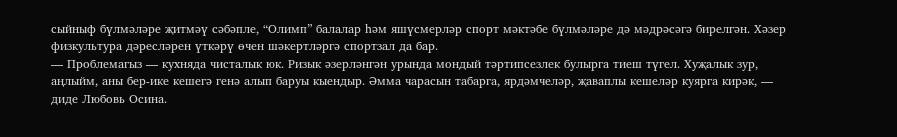сыйныф бүлмәләре җитмәү сәбәпле, “Олимп” балалар һәм яшүсмерләр спорт мәктәбе бүлмәләре дә мәдрәсәгә бирелгән. Хәзер физкультура дәресләрен үткәрү өчен шәкертләргә спортзал да бар.
— Проблемагыз — кухняда чисталык юк. Ризык әзерләнгән урында мондый тәртипсезлек булырга тиеш түгел. Хуҗалык зур, аңлыйм, аны бер-ике кешегә генә алып баруы кыендыр. Әмма чарасын табарга, ярдәмчеләр, җаваплы кешеләр куярга кирәк, — диде Любовь Осина.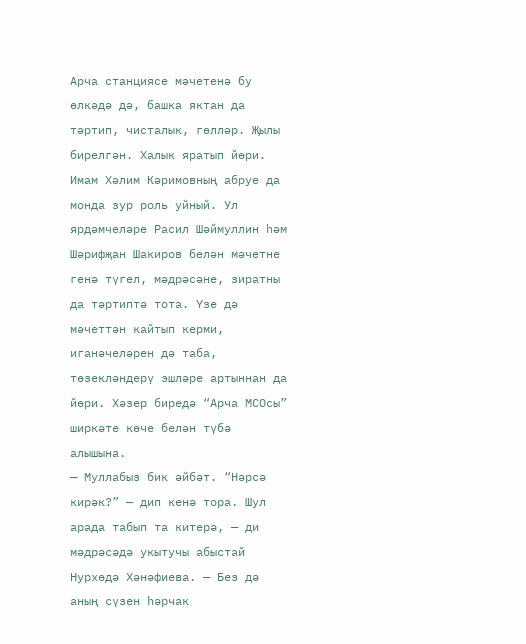Арча станциясе мәчетенә бу өлкәдә дә, башка яктан да тәртип, чисталык, гөлләр. Җылы бирелгән. Халык яратып йөри. Имам Хәлим Кәримовның абруе да монда зур роль уйный. Ул ярдәмчеләре Расил Шәймуллин һәм Шәрифҗан Шакиров белән мәчетне генә түгел, мәдрәсәне, зиратны да тәртиптә тота. Үзе дә мәчеттән кайтып керми, иганәчеләрен дә таба, төзекләндерү эшләре артыннан да йөри. Хәзер биредә “Арча МСОсы” ширкәте көче белән түбә алышына.
— Муллабыз бик әйбәт. “Нәрсә кирәк?” — дип кенә тора. Шул арада табып та китерә, — ди мәдрәсәдә укытучы абыстай Нурхөдә Хәнәфиева. — Без дә аның сүзен һәрчак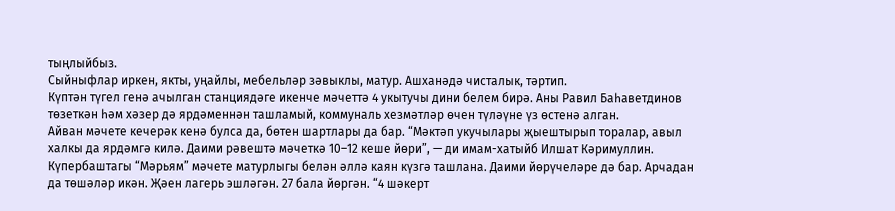тыңлыйбыз.
Сыйныфлар иркен, якты, уңайлы, мебельләр зәвыклы, матур. Ашханәдә чисталык, тәртип.
Күптән түгел генә ачылган станциядәге икенче мәчеттә 4 укытучы дини белем бирә. Аны Равил Баһаветдинов төзеткән һәм хәзер дә ярдәменнән ташламый, коммуналь хезмәтләр өчен түләүне үз өстенә алган.
Айван мәчете кечерәк кенә булса да, бөтен шартлары да бар. “Мәктәп укучылары җыештырып торалар, авыл халкы да ярдәмгә килә. Даими рәвештә мәчеткә 10–12 кеше йөри”, — ди имам-хатыйб Илшат Кәримуллин.
Күпербаштагы “Мәрьям” мәчете матурлыгы белән әллә каян күзгә ташлана. Даими йөрүчеләре дә бар. Арчадан да төшәләр икән. Җәен лагерь эшләгән. 27 бала йөргән. “4 шәкерт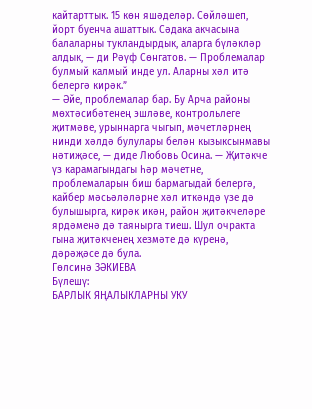кайтарттык. 15 көн яшәделәр. Сөйләшеп, йорт буенча ашаттык. Сәдака акчасына балаларны тукландырдык, аларга бүләкләр алдык, — ди Рәүф Сөнгатов. — Проблемалар булмый калмый инде ул. Аларны хәл итә белергә кирәк.”
— Әйе, проблемалар бар. Бу Арча районы мөхтәсибәтенең эшләве, контрольлеге җитмәве, урыннарга чыгып, мәчетләрнең нинди хәлдә булулары белән кызыксынмавы нәтиҗәсе, — диде Любовь Осина. — Җитәкче үз карамагындагы һәр мәчетне, проблемаларын биш бармагыдай белергә, кайбер мәсьәләләрне хәл иткәндә үзе дә булышырга, кирәк икән, район җитәкчеләре ярдәменә дә таянырга тиеш. Шул очракта гына җитәкченең хезмәте дә күренә, дәрәҗәсе дә була.
Гөлсинә ЗӘКИЕВА
Бүлешү:
БАРЛЫК ЯҢАЛЫКЛАРНЫ УКУ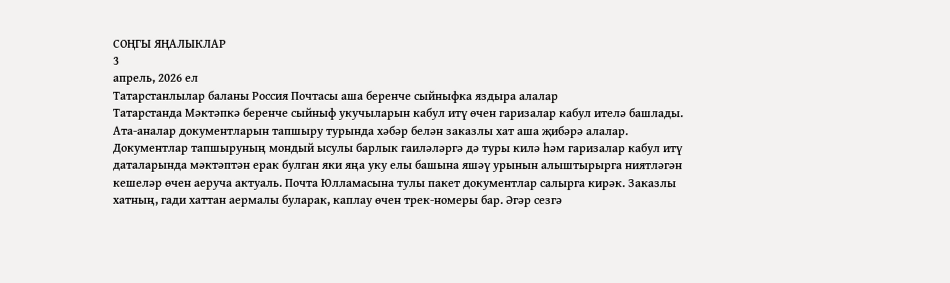СОҢГЫ ЯҢАЛЫКЛАР
3
апрель, 2026 ел
Татарстанлылар баланы Россия Почтасы аша беренче сыйныфка яздыра алалар
Татарстанда Мәктәпкә беренче сыйныф укучыларын кабул итү өчен гаризалар кабул ителә башлады. Ата-аналар документларын тапшыру турында хәбәр белән заказлы хат аша җибәрә алалар. Документлар тапшыруның мондый ысулы барлык гаиләләргә дә туры килә һәм гаризалар кабул итү даталарында мәктәптән ерак булган яки яңа уку елы башына яшәү урынын алыштырырга ниятләгән кешеләр өчен аеруча актуаль. Почта Юлламасына тулы пакет документлар салырга кирәк. Заказлы хатның, гади хаттан аермалы буларак, каплау өчен трек-номеры бар. Әгәр сезгә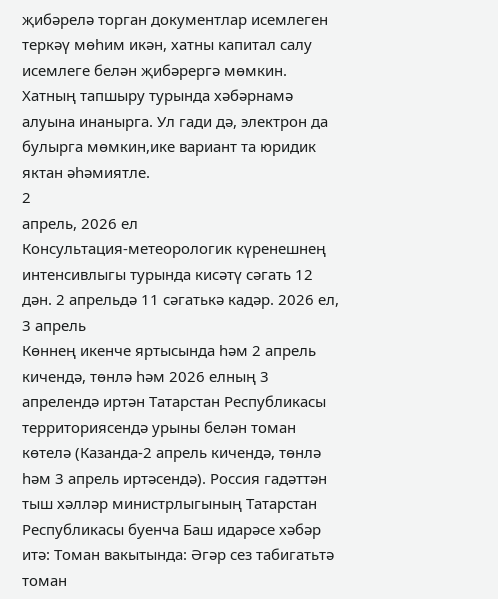җибәрелә торган документлар исемлеген теркәү мөһим икән, хатны капитал салу исемлеге белән җибәрергә мөмкин. Хатның тапшыру турында хәбәрнамә алуына инанырга. Ул гади дә, электрон да булырга мөмкин,ике вариант та юридик яктан әһәмиятле.
2
апрель, 2026 ел
Консультация-метеорологик күренешнең интенсивлыгы турында кисәтү сәгать 12 дән. 2 апрельдә 11 сәгатькә кадәр. 2026 ел, 3 апрель
Көннең икенче яртысында һәм 2 апрель кичендә, төнлә һәм 2026 елның 3 апрелендә иртән Татарстан Республикасы территориясендә урыны белән томан көтелә (Казанда-2 апрель кичендә, төнлә һәм 3 апрель иртәсендә). Россия гадәттән тыш хәлләр министрлыгының Татарстан Республикасы буенча Баш идарәсе хәбәр итә: Томан вакытында: Әгәр сез табигатьтә томан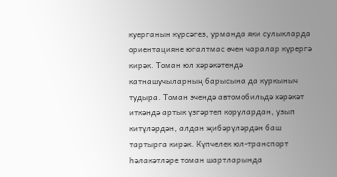куерганын күрсәгез, урманда яки сулыкларда ориентацияне югалтмас өчен чаралар күрергә кирәк. Томан юл хәрәкәтендә катнашучыларның барысына да куркыныч тудыра. Томан эчендә автомобильдә хәрәкәт иткәндә артык үзгәртеп корулардан, узып китүләрдән, алдан җибәрүләрдән баш тартырга кирәк. Күпчелек юл-транспорт һәлакәтләре томан шартларында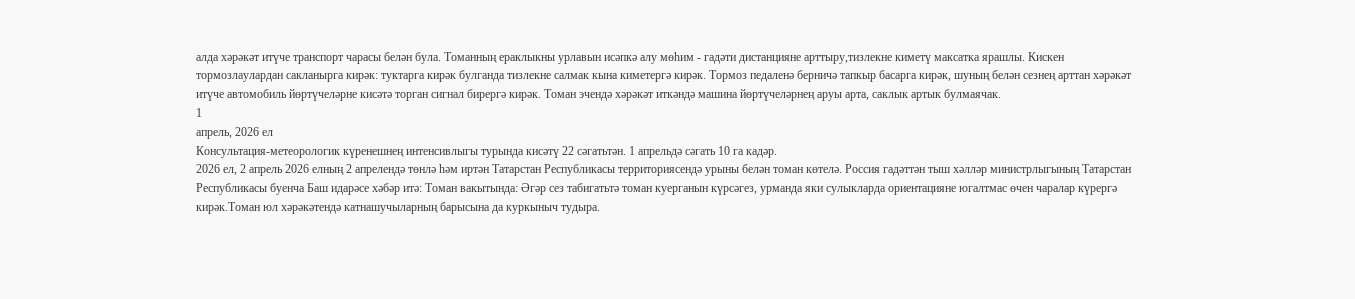алда хәрәкәт итүче транспорт чарасы белән була. Томанның ераклыкны урлавын исәпкә алу мөһим - гадәти дистанцияне арттыру,тизлекне киметү максатка ярашлы. Кискен тормозлаулардан сакланырга кирәк: туктарга кирәк булганда тизлекне салмак кына киметергә кирәк. Тормоз педаленә берничә тапкыр басарга кирәк, шуның белән сезнең арттан хәрәкәт итүче автомобиль йөртүчеләрне кисәтә торган сигнал бирергә кирәк. Томан эчендә хәрәкәт иткәндә машина йөртүчеләрнең аруы арта, саклык артык булмаячак.
1
апрель, 2026 ел
Консультация-метеорологик күренешнең интенсивлыгы турында кисәтү 22 сәгатьтән. 1 апрельдә сәгать 10 га кадәр.
2026 ел, 2 апрель 2026 елның 2 апрелендә төнлә һәм иртән Татарстан Республикасы территориясендә урыны белән томан көтелә. Россия гадәттән тыш хәлләр министрлыгының Татарстан Республикасы буенча Баш идарәсе хәбәр итә: Томан вакытында: Әгәр сез табигатьтә томан куерганын күрсәгез, урманда яки сулыкларда ориентацияне югалтмас өчен чаралар күрергә кирәк.Томан юл хәрәкәтендә катнашучыларның барысына да куркыныч тудыра.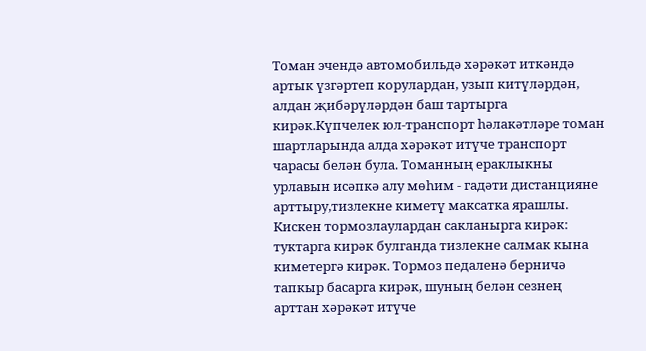Томан эчендә автомобильдә хәрәкәт иткәндә артык үзгәртеп корулардан, узып китүләрдән, алдан җибәрүләрдән баш тартырга кирәк.Күпчелек юл-транспорт һәлакәтләре томан шартларында алда хәрәкәт итүче транспорт чарасы белән була. Томанның ераклыкны урлавын исәпкә алу мөһим - гадәти дистанцияне арттыру,тизлекне киметү максатка ярашлы. Кискен тормозлаулардан сакланырга кирәк: туктарга кирәк булганда тизлекне салмак кына киметергә кирәк. Тормоз педаленә берничә тапкыр басарга кирәк, шуның белән сезнең арттан хәрәкәт итүче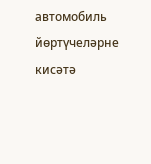автомобиль йөртүчеләрне кисәтә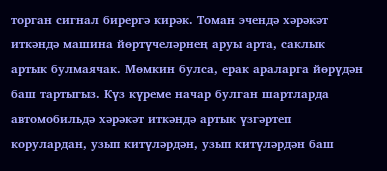торган сигнал бирергә кирәк. Томан эчендә хәрәкәт иткәндә машина йөртүчеләрнең аруы арта, саклык артык булмаячак. Мөмкин булса, ерак араларга йөрүдән баш тартыгыз. Күз күреме начар булган шартларда автомобильдә хәрәкәт иткәндә артык үзгәртеп корулардан, узып китүләрдән, узып китүләрдән баш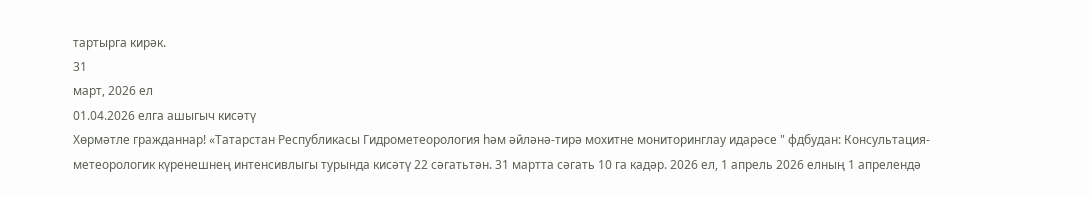тартырга кирәк.
31
март, 2026 ел
01.04.2026 елга ашыгыч кисәтү
Хөрмәтле гражданнар! «Татарстан Республикасы Гидрометеорология һәм әйләнә-тирә мохитне мониторинглау идарәсе " фдбудан: Консультация-метеорологик күренешнең интенсивлыгы турында кисәтү 22 сәгатьтән. 31 мартта сәгать 10 га кадәр. 2026 ел, 1 апрель 2026 елның 1 апрелендә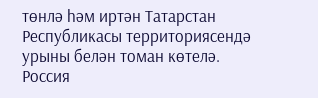төнлә һәм иртән Татарстан Республикасы территориясендә урыны белән томан көтелә. Россия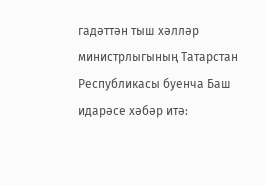гадәттән тыш хәлләр министрлыгының Татарстан Республикасы буенча Баш идарәсе хәбәр итә: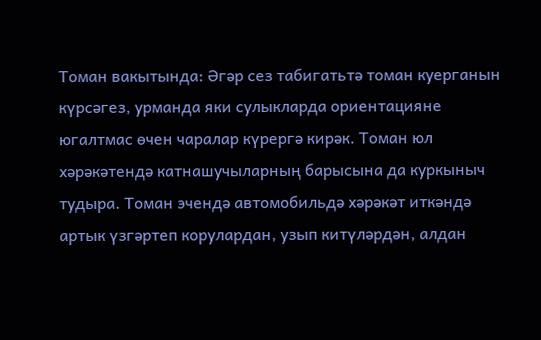Томан вакытында: Әгәр сез табигатьтә томан куерганын күрсәгез, урманда яки сулыкларда ориентацияне югалтмас өчен чаралар күрергә кирәк. Томан юл хәрәкәтендә катнашучыларның барысына да куркыныч тудыра. Томан эчендә автомобильдә хәрәкәт иткәндә артык үзгәртеп корулардан, узып китүләрдән, алдан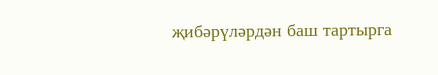җибәрүләрдән баш тартырга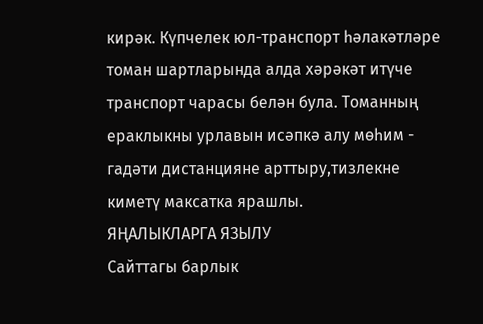кирәк. Күпчелек юл-транспорт һәлакәтләре томан шартларында алда хәрәкәт итүче транспорт чарасы белән була. Томанның ераклыкны урлавын исәпкә алу мөһим - гадәти дистанцияне арттыру,тизлекне киметү максатка ярашлы.
ЯҢАЛЫКЛАРГА ЯЗЫЛУ
Сайттагы барлык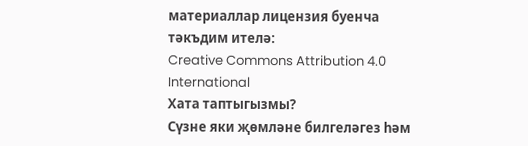материаллар лицензия буенча тәкъдим ителә:
Creative Commons Attribution 4.0 International
Хата таптыгызмы?
Сүзне яки җөмләне билгеләгез һәм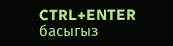CTRL+ENTER басыгыз